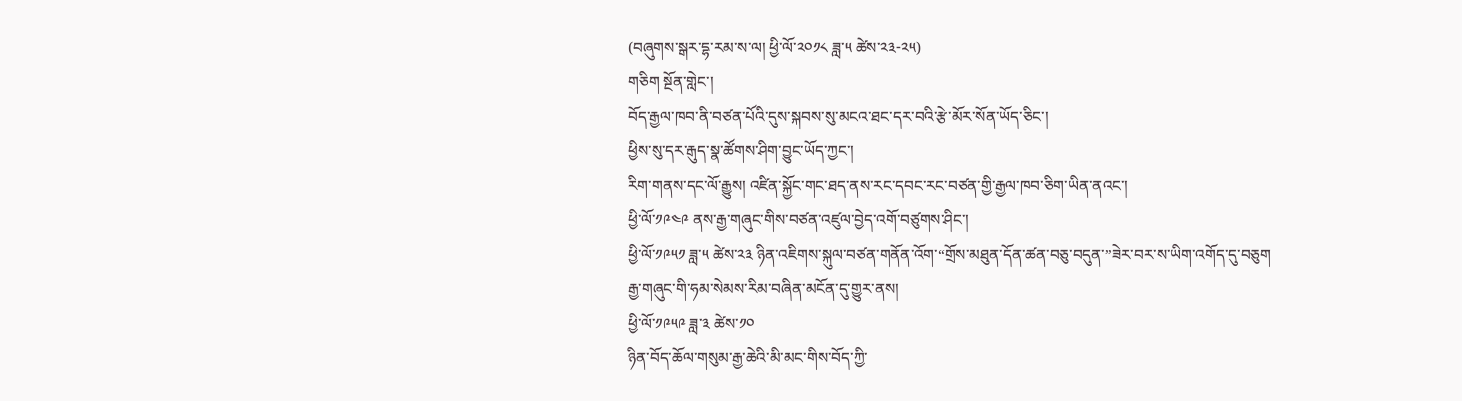(བཞུགས་སྒར་དྷ་རམ་ས་ལ། ཕྱི་ལོ་༢༠༡༨ ཟླ་༥ ཚེས་༢༣-༢༥)
གཅིག སྔོན་གླེང་།
བོད་རྒྱལ་ཁབ་ནི་བཙན་པོའི་དུས་སྐབས་སུ་མངའ་ཐང་དར་བའི་རྩེ་མོར་སོན་ཡོད་ཅིང་།
ཕྱིས་སུ་དར་རྒུད་སྣ་ཚོགས་ཤིག་བྱུང་ཡོད་ཀྱང་།
རིག་གནས་དང་ལོ་རྒྱུས། འཛིན་སྐྱོང་གང་ཐད་ནས་རང་དབང་རང་བཙན་གྱི་རྒྱལ་ཁབ་ཅིག་ཡིན་ནའང་།
ཕྱི་ལོ་༡༩༤༩ ནས་རྒྱ་གཞུང་གིས་བཙན་འཛུལ་བྱེད་འགོ་བཙུགས་ཤིང་།
ཕྱི་ལོ་༡༩༥༡ ཟླ་༥ ཚེས་༢༣ ཉིན་འཇིགས་སྐུལ་བཙན་གནོན་འོག་“གྲོས་མཐུན་དོན་ཚན་བཅུ་བདུན་”ཟེར་བར་ས་ཡིག་འགོད་དུ་བཅུག
རྒྱ་གཞུང་གི་ཧམ་སེམས་རིམ་བཞིན་མངོན་དུ་གྱུར་ནས།
ཕྱི་ལོ་༡༩༥༩ ཟླ་༣ ཚེས་༡༠
ཉིན་བོད་ཆོལ་གསུམ་རྒྱ་ཆེའི་མི་མང་གིས་བོད་ཀྱི་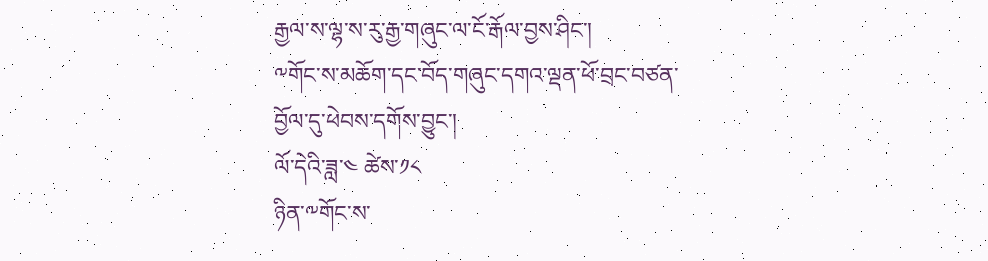རྒྱལ་ས་ལྷ་ས་རུ་རྒྱ་གཞུང་ལ་ངོ་རྒོལ་བྱས་ཤིང་།
༸གོང་ས་མཆོག་དང་བོད་གཞུང་དགའ་ལྡན་ཕོ་བྲང་བཙན་བྱོལ་དུ་ཕེབས་དགོས་བྱུང་།
ལོ་དེའི་ཟླ་༤ ཚེས་༡༨
ཉིན་༸གོང་ས་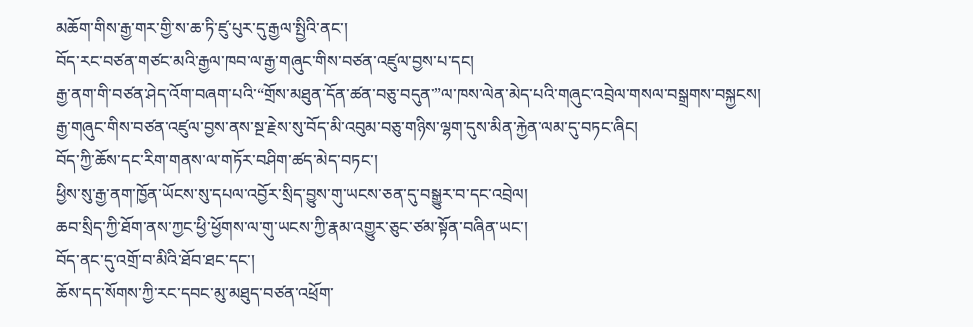མཆོག་གིས་རྒྱ་གར་གྱི་ས་ཆ་ཏི་ཛུ་པུར་དུ་རྒྱལ་སྤྱིའི་ནང་།
བོད་རང་བཙན་གཙང་མའི་རྒྱལ་ཁབ་ལ་རྒྱ་གཞུང་གིས་བཙན་འཛུལ་བྱས་པ་དང།
རྒྱ་ནག་གི་བཙན་ཤེད་འོག་བཞག་པའི་“གྲོས་མཐུན་དོན་ཚན་བཅུ་བདུན་”ལ་ཁས་ལེན་མེད་པའི་གཞུང་འབྲེལ་གསལ་བསྒྲགས་བསྐྱངས།
རྒྱ་གཞུང་གིས་བཙན་འཛུལ་བྱས་ནས་སྔ་རྗེས་སུ་བོད་མི་འབུམ་བཅུ་གཉིས་ལྷག་དུས་མིན་རྐྱེན་ལམ་དུ་བཏང་ཞིང།
བོད་ཀྱི་ཆོས་དང་རིག་གནས་ལ་གཏོར་བཤིག་ཚད་མེད་བཏང་།
ཕྱིས་སུ་རྒྱ་ནག་ཁྱོན་ཡོངས་སུ་དཔལ་འབྱོར་སྲིད་བྱུས་གུ་ཡངས་ཅན་དུ་བསྒྱུར་བ་དང་འབྲེལ།
ཆབ་སྲིད་ཀྱི་ཐོག་ནས་ཀྱང་ཕྱི་ཕྱོགས་ལ་གུ་ཡངས་ཀྱི་རྣམ་འགྱུར་ཅུང་ཙམ་སྟོན་བཞིན་ཡང་།
བོད་ནང་དུ་འགྲོ་བ་མིའི་ཐོབ་ཐང་དང་།
ཆོས་དད་སོགས་ཀྱི་རང་དབང་མུ་མཐུད་བཙན་འཕྲོག་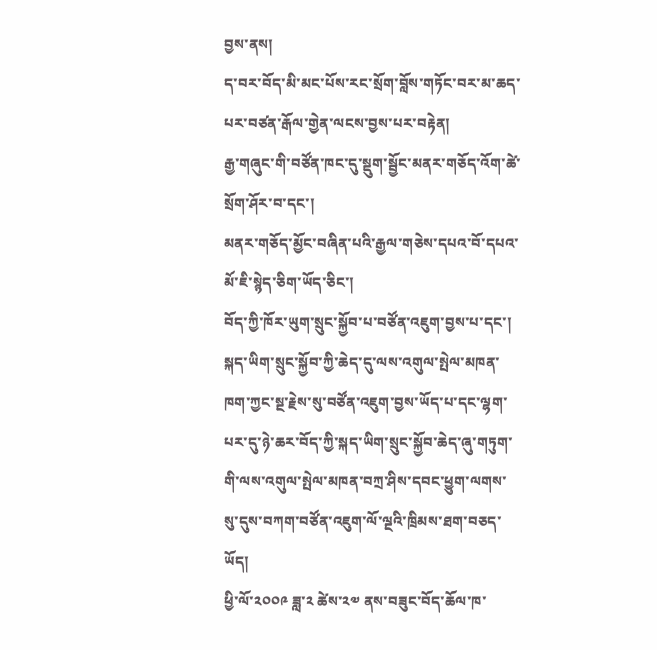བྱས་ནས།
ད་བར་བོད་མི་མང་པོས་རང་སྲོག་བློས་གཏོང་བར་མ་ཆད་པར་བཙན་རྒོལ་གྱེན་ལངས་བྱས་པར་བརྟེན།
རྒྱ་གཞུང་གི་བཙོན་ཁང་དུ་སྡུག་སྦྱོང་མནར་གཅོད་འོག་ཚེ་སྲོག་ཤོར་བ་དང་།
མནར་གཅོད་མྱོང་བཞིན་པའི་རྒྱལ་གཅེས་དཔའ་བོ་དཔའ་མོ་ཇི་སྙེད་ཅིག་ཡོད་ཅིང་།
བོད་ཀྱི་ཁོར་ཡུག་སྲུང་སྐྱོབ་པ་བཙོན་འཇུག་བྱས་པ་དང་།
སྐད་ཡིག་སྲུང་སྐྱོབ་ཀྱི་ཆེད་དུ་ལས་འགུལ་སྤེལ་མཁན་ཁག་ཀྱང་སྔ་རྗེས་སུ་བཙོན་འཇུག་བྱས་ཡོད་པ་དང་ལྷག་པར་དུ་ཉེ་ཆར་བོད་ཀྱི་སྐད་ཡིག་སྲུང་སྐྱོབ་ཆེད་ཞུ་གཏུག་གི་ལས་འགུལ་སྤེལ་མཁན་བཀྲ་ཤིས་དབང་ཕྱུག་ལགས་སུ་དུས་བཀག་བཙོན་འཇུག་ལོ་ལྔའི་ཁྲིམས་ཐག་བཅད་ཡོད།
ཕྱི་ལོ་༢༠༠༩ ཟླ་༢ ཚེས་༢༧ ནས་བཟུང་བོད་ཆོལ་ཁ་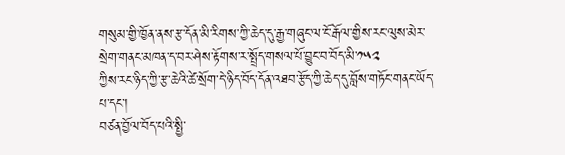གསུམ་གྱི་ཁྱོན་ནས་རྩ་དོན་མི་རིགས་ཀྱི་ཆེད་དུ་རྒྱ་གཞུང་ལ་ངོ་རྒོལ་གྱིས་རང་ལུས་མེར་སྲེག་གནང་མཁན་ད་བར་ཤེས་རྟོགས་ར་སྤྲོད་གསལ་པོ་བྱུང་བ་བོད་མི་༡༥༢
ཀྱིས་རང་ཉིད་ཀྱི་རྩ་ཆེའི་ཚེ་སྲོག་དེ་ཉིད་བོད་དོན་འཐབ་རྩོད་ཀྱི་ཆེད་དུ་བློས་གཏོང་གནང་ཡོད་པ་དང་།
བཙན་བྱོལ་བོད་པའི་སྤྱི་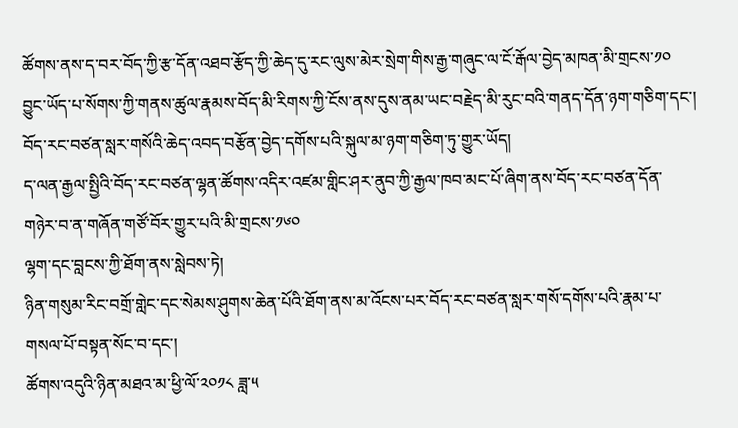ཚོགས་ནས་ད་བར་བོད་ཀྱི་རྩ་དོན་འཐབ་རྩོད་ཀྱི་ཆེད་དུ་རང་ལུས་མེར་སྲེག་གིས་རྒྱ་གཞུང་ལ་ངོ་རྒོལ་བྱེད་མཁན་མི་གྲངས་༡༠
བྱུང་ཡོད་པ་སོགས་ཀྱི་གནས་ཚུལ་རྣམས་བོད་མི་རིགས་ཀྱི་ངོས་ནས་དུས་ནམ་ཡང་བརྗེད་མི་རུང་བའི་གནད་དོན་ཉག་གཅིག་དང་།
བོད་རང་བཙན་སླར་གསོའི་ཆེད་འབད་བརྩོན་བྱེད་དགོས་པའི་སྐུལ་མ་ཉག་གཅིག་ཏུ་གྱུར་ཡོད།
ད་ལན་རྒྱལ་སྤྱིའི་བོད་རང་བཙན་ལྷན་ཚོགས་འདིར་འཛམ་གླིང་ཤར་ནུབ་ཀྱི་རྒྱལ་ཁབ་མང་པོ་ཞིག་ནས་བོད་རང་བཙན་དོན་གཉེར་བ་ན་གཞོན་གཙོ་བོར་གྱུར་པའི་མི་གྲངས་༡༦༠
ལྷག་དང་བླངས་ཀྱི་ཐོག་ནས་སླེབས་ཏེ།
ཉིན་གསུམ་རིང་བགྲོ་གླེང་དང་སེམས་ཤུགས་ཆེན་པོའི་ཐོག་ནས་མ་འོངས་པར་བོད་རང་བཙན་སླར་གསོ་དགོས་པའི་རྣམ་པ་གསལ་པོ་བསྟན་སོང་བ་དང་།
ཚོགས་འདུའི་ཉིན་མཐའ་མ་ཕྱི་ལོ་༢༠༡༨ ཟླ་༥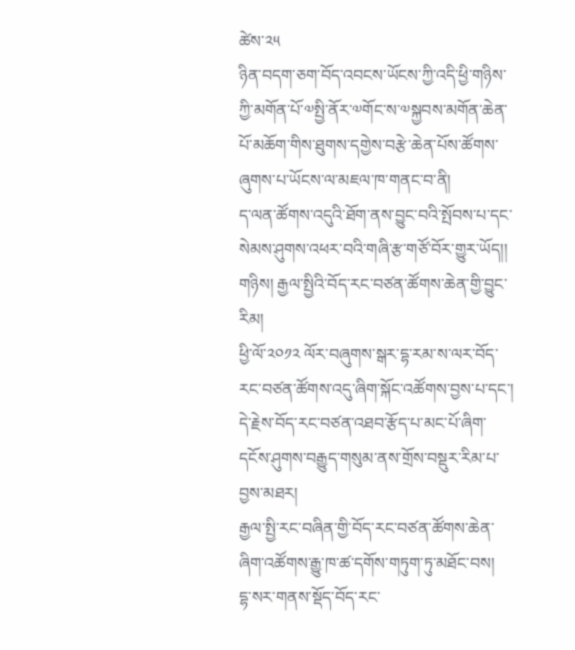ཚེས་༢༥
ཉིན་བདག་ཅག་བོད་འབངས་ཡོངས་ཀྱི་འདི་ཕྱི་གཉིས་ཀྱི་མགོན་པོ་༧སྤྱི་ནོར་༧གོང་ས་༧སྐྱབས་མགོན་ཆེན་པོ་མཆོག་གིས་ཐུགས་དགྱེས་བརྩེ་ཆེན་པོས་ཚོགས་ཞུགས་པ་ཡོངས་ལ་མཇལ་ཁ་གནང་བ་ནི།
ད་ལན་ཚོགས་འདུའི་ཐོག་ནས་བྱུང་བའི་སྤོབས་པ་དང་སེམས་ཤུགས་འཕར་བའི་གཞི་རྩ་གཙོ་བོར་གྱུར་ཡོད།།
གཉིས། རྒྱལ་སྤྱིའི་བོད་རང་བཙན་ཚོགས་ཆེན་གྱི་བྱུང་རིམ།
ཕྱི་ལོ་༢༠༡༢ ལོར་བཞུགས་སྒར་དྷ་རམ་ས་ལར་བོད་རང་བཙན་ཚོགས་འདུ་ཞིག་སྐོང་འཚོགས་བྱས་པ་དང་།
དེ་རྗེས་བོད་རང་བཙན་འཐབ་རྩོད་པ་མང་པོ་ཞིག་དངོས་ཤུགས་བརྒྱུད་གསུམ་ནས་གྲོས་བསྡུར་རིམ་པ་བྱས་མཐར།
རྒྱལ་སྤྱི་རང་བཞིན་གྱི་བོད་རང་བཙན་ཚོགས་ཆེན་ཞིག་འཚོགས་རྒྱུ་ཁ་ཚ་དགོས་གཏུག་ཏུ་མཐོང་བས།
དྷ་སར་གནས་སྡོད་བོད་རང་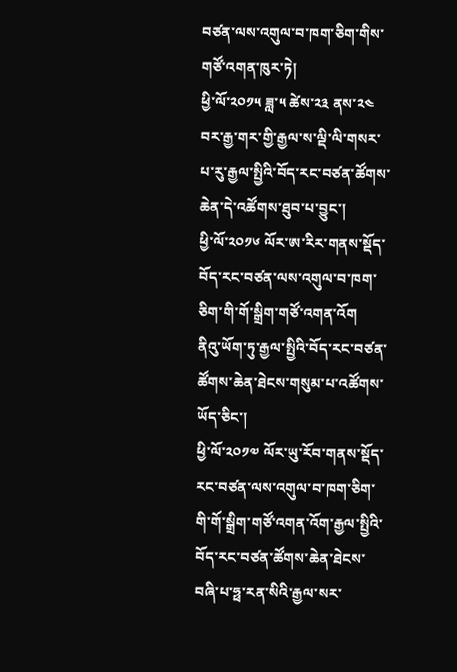བཙན་ལས་འགུལ་བ་ཁག་ཅིག་གིས་གཙོ་འགན་ཁུར་ཏེ།
ཕྱི་ལོ་༢༠༡༥ ཟླ་༥ ཚེས་༢༣ ནས་༢༤ བར་རྒྱ་གར་གྱི་རྒྱལ་ས་ལྡི་ལི་གསར་པ་རུ་རྒྱལ་སྤྱིའི་བོད་རང་བཙན་ཚོགས་ཆེན་དེ་འཚོགས་ཐུབ་པ་བྱུང་།
ཕྱི་ལོ་༢༠༡༦ ལོར་ཨ་རིར་གནས་སྡོད་བོད་རང་བཙན་ལས་འགུལ་བ་ཁག་ཅིག་གི་གོ་སྒྲིག་གཙོ་འགན་འོག
ནིའུ་ཡོག་ཏུ་རྒྱལ་སྤྱིའི་བོད་རང་བཙན་ཚོགས་ཆེན་ཐེངས་གསུམ་པ་འཚོགས་ཡོད་ཅིང་།
ཕྱི་ལོ་༢༠༡༧ ལོར་ཡུ་རོབ་གནས་སྡོད་རང་བཙན་ལས་འགུལ་བ་ཁག་ཅིག་གི་གོ་སྒྲིག་གཙོ་འགན་འོག་རྒྱལ་སྤྱིའི་བོད་རང་བཙན་ཚོགས་ཆེན་ཐེངས་བཞི་པ་ཧྥ་རན་སིའི་རྒྱལ་སར་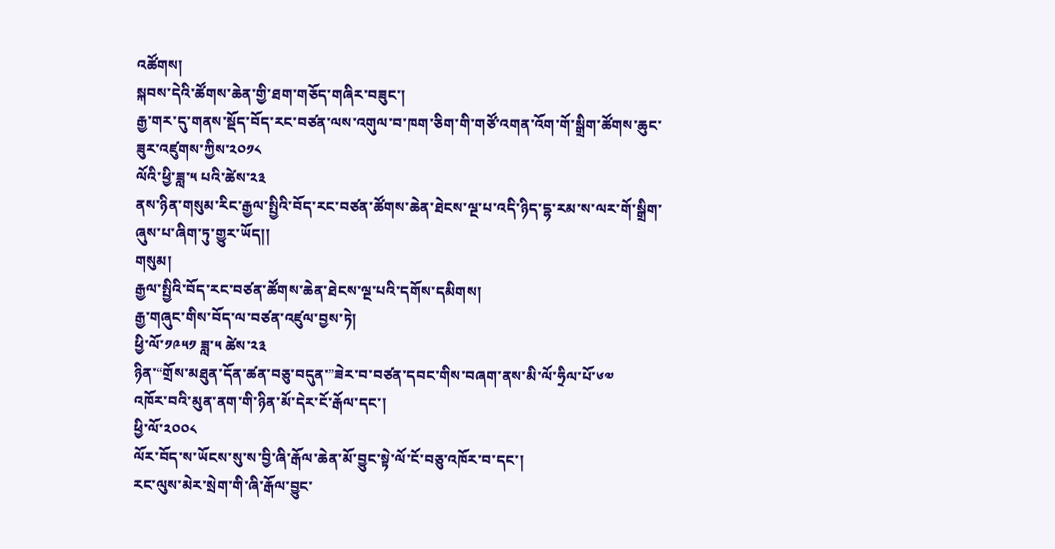འཚོགས།
སྐབས་དེའི་ཚོགས་ཆེན་གྱི་ཐག་གཅོད་གཞིར་བཟུང་།
རྒྱ་གར་དུ་གནས་སྡོད་བོད་རང་བཙན་ལས་འགུལ་བ་ཁག་ཅིག་གི་གཙོ་འགན་འོག་གོ་སྒྲིག་ཚོགས་ཆུང་ཟུར་འཛུགས་ཀྱིས་༢༠༡༨
ལོའི་ཕྱི་ཟླ་༥ པའི་ཚེས་༢༣
ནས་ཉིན་གསུམ་རིང་རྒྱལ་སྤྱིའི་བོད་རང་བཙན་ཚོགས་ཆེན་ཐེངས་ལྔ་པ་འདི་ཉིད་དྷ་རམ་ས་ལར་གོ་སྒྲིག་ཞུས་པ་ཞིག་ཏུ་གྱུར་ཡོད།།
གསུམ།
རྒྱལ་སྤྱིའི་བོད་རང་བཙན་ཚོགས་ཆེན་ཐེངས་ལྔ་པའི་དགོས་དམིགས།
རྒྱ་གཞུང་གིས་བོད་ལ་བཙན་འཛུལ་བྱས་ཏེ།
ཕྱི་ལོ་༡༩༥༡ ཟླ་༥ ཚེས་༢༣
ཉིན་“གྲོས་མཐུན་དོན་ཚན་བཅུ་བདུན་”ཟེར་བ་བཙན་དབང་གིས་བཞག་ནས་མི་ལོ་ཧྲིལ་པོ་༦༧
འཁོར་བའི་མུན་ནག་གི་ཉིན་མོ་དེར་ངོ་རྒོལ་དང་།
ཕྱི་ལོ་༢༠༠༨
ལོར་བོད་ས་ཡོངས་སུ་ས་བྱི་ཞི་རྒོལ་ཆེན་མོ་བྱུང་སྟེ་ལོ་ངོ་བཅུ་འཁོར་བ་དང་།
རང་ལུས་མེར་སྲེག་གི་ཞི་རྒོལ་བྱུང་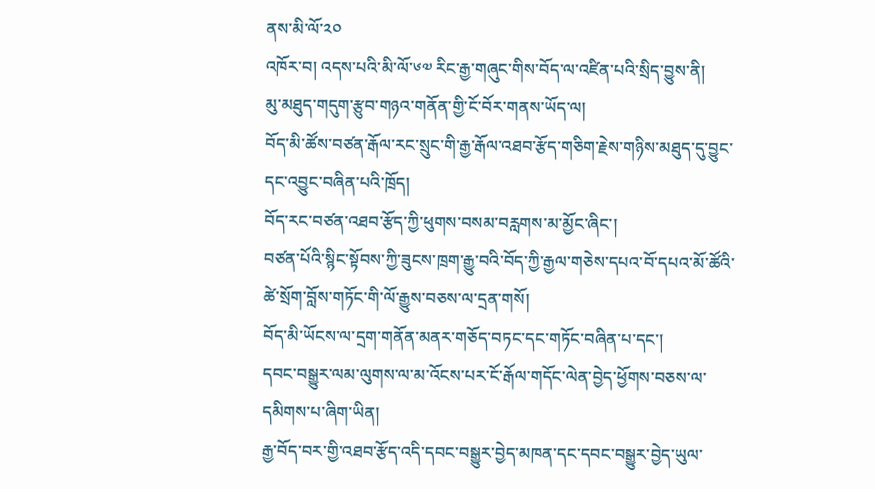ནས་མི་ལོ་༢༠
འཁོར་བ། འདས་པའི་མི་ལོ་༦༧ རིང་རྒྱ་གཞུང་གིས་བོད་ལ་འཛིན་པའི་སྲིད་བྱུས་ནི།
མུ་མཐུད་གདུག་རྩུབ་གཉའ་གནོན་གྱི་ངོ་བོར་གནས་ཡོད་ལ།
བོད་མི་ཚོས་བཙན་རྒོལ་རང་སྲུང་གི་རྒྱ་རྒོལ་འཐབ་རྩོད་གཅིག་རྗེས་གཉིས་མཐུད་དུ་བྱུང་དང་འབྱུང་བཞིན་པའི་ཁྲོད།
བོད་རང་བཙན་འཐབ་རྩོད་ཀྱི་ཕུགས་བསམ་བརླགས་མ་མྱོང་ཞིང་།
བཙན་པོའི་སྙིང་སྟོབས་ཀྱི་ཟུངས་ཁྲག་རྒྱུ་བའི་བོད་ཀྱི་རྒྱལ་གཅེས་དཔའ་བོ་དཔའ་མོ་ཚོའི་ཚེ་སྲོག་བློས་གཏོང་གི་ལོ་རྒྱུས་བཅས་ལ་དྲན་གསོ།
བོད་མི་ཡོངས་ལ་དྲག་གནོན་མནར་གཅོད་བཏང་དང་གཏོང་བཞིན་པ་དང་།
དབང་བསྒྱུར་ལམ་ལུགས་ལ་མ་འོངས་པར་ངོ་རྒོལ་གདོང་ལེན་བྱེད་ཕྱོགས་བཅས་ལ་དམིགས་པ་ཞིག་ཡིན།
རྒྱ་བོད་བར་གྱི་འཐབ་རྩོད་འདི་དབང་བསྒྱུར་བྱེད་མཁན་དང་དབང་བསྒྱུར་བྱེད་ཡུལ་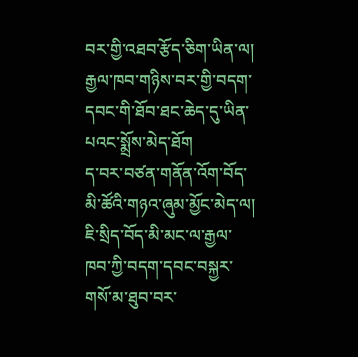བར་གྱི་འཐབ་རྩོད་ཅིག་ཡིན་ལ།
རྒྱལ་ཁབ་གཉིས་བར་གྱི་བདག་དབང་གི་ཐོབ་ཐང་ཆེད་དུ་ཡིན་པའང་སྨྲོས་མེད་ཐོག
ད་བར་བཙན་གནོན་འོག་བོད་མི་ཚོའི་གཉའ་ཞུམ་མྱོང་མེད་ལ།
ཇི་སྲིད་བོད་མི་མང་ལ་རྒྱལ་ཁབ་ཀྱི་བདག་དབང་བསྐྱར་གསོ་མ་ཐུབ་བར་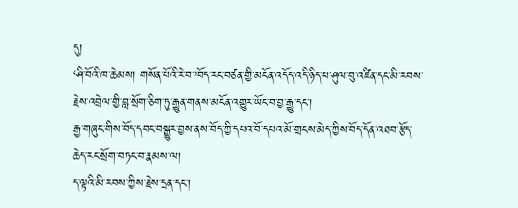དུ།
‘ཤི་བོའི་ཁ་ཆེམས། གསོན་པོའི་རེ་བ་’བོད་རང་བཙན་གྱི་མངོན་འདོད་འདི་ཉིད་ཕ་ཤུལ་བུ་འཛིན་དང་མི་རབས་རྗེས་འབྲེལ་གྱི་བླ་སྲོག་ཅིག་ཏུ་རྒྱུན་གནས་མངོན་འགྱུར་ཡོང་བ་བྱ་རྒྱུ་དང་།
རྒྱ་གཞུང་གིས་བོད་དབང་བསྒྱུར་བྱས་ནས་བོད་ཀྱི་དཔའ་བོ་དཔའ་མོ་གྲངས་མེད་ཀྱིས་བོད་དོན་འཐབ་རྩོད་ཆེད་རང་སྲོག་བཏང་བ་རྣམས་ལ།
ད་ལྟའི་མི་རབས་ཀྱིས་རྗེས་དྲན་དང་།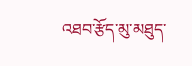འཐབ་རྩོད་མུ་མཐུད་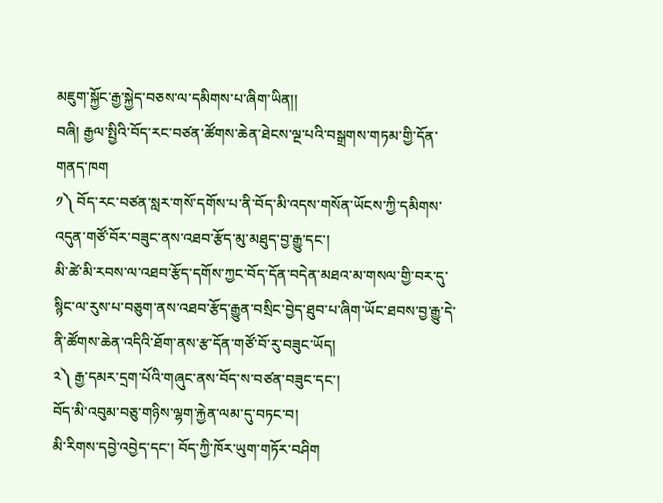མཇུག་སྐྱོང་རྒྱ་སྐྱེད་བཅས་ལ་དམིགས་པ་ཞིག་ཡིན།།
བཞི། རྒྱལ་སྤྱིའི་བོད་རང་བཙན་ཚོགས་ཆེན་ཐེངས་ལྔ་པའི་བསྒྲགས་གཏམ་གྱི་དོན་གནད་ཁག
༡༽ བོད་རང་བཙན་སླར་གསོ་དགོས་པ་ནི་བོད་མི་འདས་གསོན་ཡོངས་ཀྱི་དམིགས་འདུན་གཙོ་བོར་བཟུང་ནས་འཐབ་རྩོད་མུ་མཐུད་བྱ་རྒྱུ་དང་།
མི་ཚེ་མི་རབས་ལ་འཐབ་རྩོད་དགོས་ཀྱང་བོད་དོན་བདེན་མཐའ་མ་གསལ་གྱི་བར་དུ་སྙིང་ལ་རུས་པ་བཅུག་ནས་འཐབ་རྩོད་རྒྱུན་བསྲིང་བྱེད་ཐུབ་པ་ཞིག་ཡོང་ཐབས་བྱ་རྒྱུ་དེ་ནི་ཚོགས་ཆེན་འདིའི་ཐོག་ནས་རྩ་དོན་གཙོ་བོ་རུ་བཟུང་ཡོད།
༢༽ རྒྱ་དམར་དྲག་པོའི་གཞུང་ནས་བོད་ས་བཙན་བཟུང་དང་།
བོད་མི་འབུམ་བཅུ་གཉིས་ལྷག་རྐྱེན་ལམ་དུ་བཏང་བ།
མི་རིགས་དབྱེ་འབྱེད་དང་། བོད་ཀྱི་ཁོར་ཡུག་གཏོར་བཤིག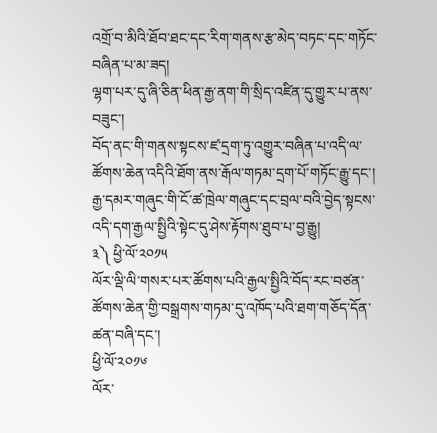འགྲོ་བ་མིའི་ཐོབ་ཐང་དང་རིག་གནས་རྩ་མེད་བཏང་དང་གཏོང་བཞིན་པ་མ་ཟད།
ལྷག་པར་དུ་ཞི་ཅིན་ཕིན་རྒྱ་ནག་གི་སྲིད་འཛིན་དུ་གྱུར་པ་ནས་བཟུང་།
བོད་ནང་གི་གནས་སྟངས་ཛ་དྲག་ཏུ་འགྱུར་བཞིན་པ་འདི་ལ་ཚོགས་ཆེན་འདིའི་ཐོག་ནས་རྒོལ་གཏམ་དྲག་པོ་གཏོང་རྒྱུ་དང་།
རྒྱ་དམར་གཞུང་གི་ངོ་ཚ་ཁྲེལ་གཞུང་དང་བྲལ་བའི་བྱེད་སྟངས་འདི་དག་རྒྱལ་སྤྱིའི་སྟེང་དུ་ཤེས་རྟོགས་ཐུབ་པ་བྱ་རྒྱུ།
༣༽ ཕྱི་ལོ་༢༠༡༥
ལོར་ལྡི་ལི་གསར་པར་ཚོགས་པའི་རྒྱལ་སྤྱིའི་བོད་རང་བཙན་ཚོགས་ཆེན་གྱི་བསྒྲགས་གཏམ་དུ་འཁོད་པའི་ཐག་གཅོད་དོན་ཚན་བཞི་དང་།
ཕྱི་ལོ་༢༠༡༦
ལོར་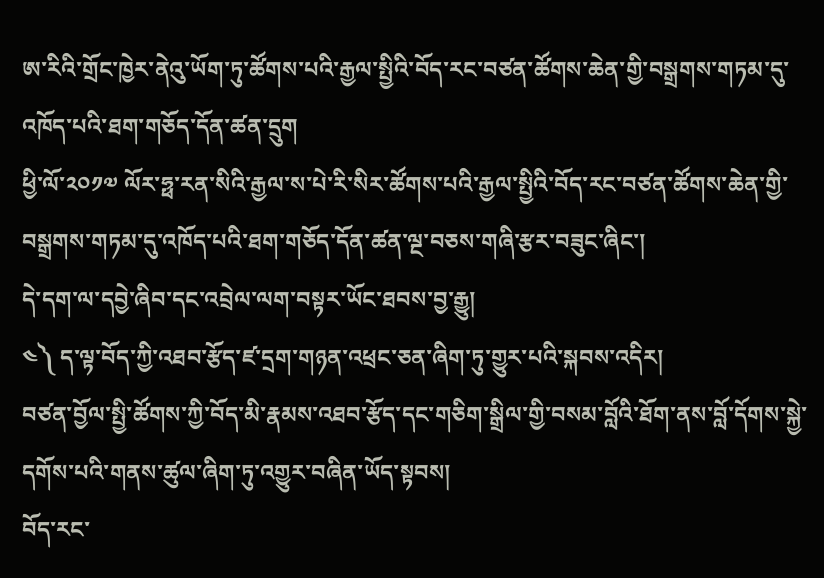ཨ་རིའི་གྲོང་ཁྱེར་ནེའུ་ཡོག་ཏུ་ཚོགས་པའི་རྒྱལ་སྤྱིའི་བོད་རང་བཙན་ཚོགས་ཆེན་གྱི་བསྒྲགས་གཏམ་དུ་འཁོད་པའི་ཐག་གཅོད་དོན་ཚན་དྲུག
ཕྱི་ལོ་༢༠༡༧ ལོར་ཧྥ་རན་སིའི་རྒྱལ་ས་པེ་རི་སིར་ཚོགས་པའི་རྒྱལ་སྤྱིའི་བོད་རང་བཙན་ཚོགས་ཆེན་གྱི་བསྒྲགས་གཏམ་དུ་འཁོད་པའི་ཐག་གཅོད་དོན་ཚན་ལྔ་བཅས་གཞི་རྩར་བཟུང་ཞིང་།
དེ་དག་ལ་དབྱེ་ཞིབ་དང་འབྲེལ་ལག་བསྟར་ཡོང་ཐབས་བྱ་རྒྱུ།
༤༽ ད་ལྟ་བོད་ཀྱི་འཐབ་རྩོད་ཛ་དྲག་གཉན་འཕྲང་ཅན་ཞིག་ཏུ་གྱུར་པའི་སྐབས་འདིར།
བཙན་བྱོལ་སྤྱི་ཚོགས་ཀྱི་བོད་མི་རྣམས་འཐབ་རྩོད་དང་གཅིག་སྒྲིལ་གྱི་བསམ་བློའི་ཐོག་ནས་བློ་དོགས་སྐྱེ་དགོས་པའི་གནས་ཚུལ་ཞིག་ཏུ་འགྱུར་བཞིན་ཡོད་སྟབས།
བོད་རང་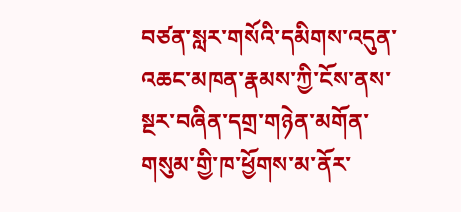བཙན་སླར་གསོའི་དམིགས་འདུན་འཆང་མཁན་རྣམས་ཀྱི་ངོས་ནས་སྔར་བཞིན་དགྲ་གཉེན་མགོན་གསུམ་གྱི་ཁ་ཕྱོགས་མ་ནོར་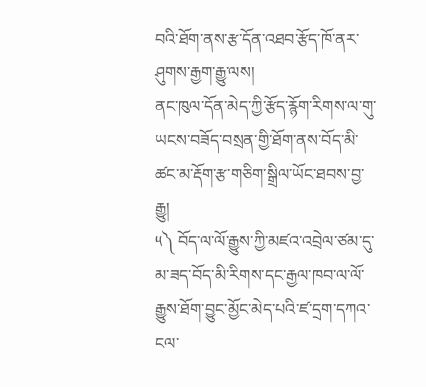བའི་ཐོག་ནས་རྩ་དོན་འཐབ་རྩོད་ཁོ་ནར་ཤུགས་རྒྱག་རྒྱུ་ལས།
ནང་ཁུལ་དོན་མེད་ཀྱི་རྩོད་རྙོག་རིགས་ལ་གུ་ཡངས་བཟོད་བསྲན་གྱི་ཐོག་ནས་བོད་མི་ཚང་མ་རྡོག་རྩ་གཅིག་སྒྲིལ་ཡོང་ཐབས་བྱ་རྒྱུ།
༥༽ བོད་ལ་ལོ་རྒྱུས་ཀྱི་མཛའ་འབྲེལ་ཙམ་དུ་མ་ཟད་བོད་མི་རིགས་དང་རྒྱལ་ཁབ་ལ་ལོ་རྒྱུས་ཐོག་བྱུང་མྱོང་མེད་པའི་ཛ་དྲག་དཀའ་ངལ་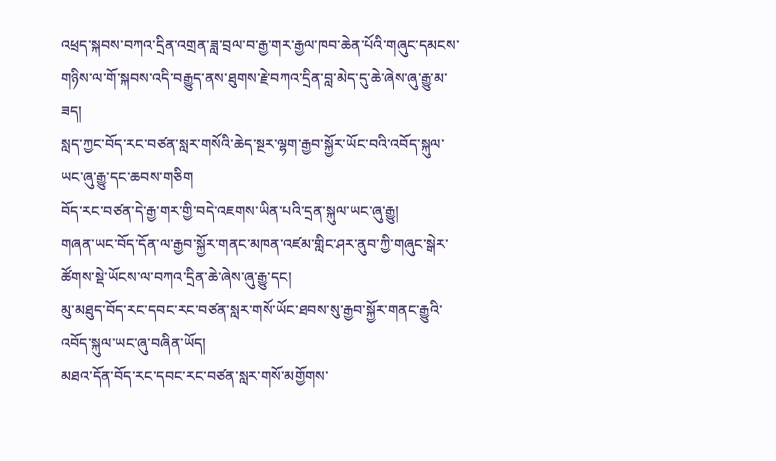འཕྲད་སྐབས་བཀའ་དྲིན་འགྲན་ཟླ་བྲལ་བ་རྒྱ་གར་རྒྱལ་ཁབ་ཆེན་པོའི་གཞུང་དམངས་གཉིས་ལ་གོ་སྐབས་འདི་བརྒྱུད་ནས་ཐུགས་རྗེ་བཀའ་དྲིན་བླ་མེད་དུ་ཆེ་ཞེས་ཞུ་རྒྱུ་མ་ཟད།
སླད་ཀྱང་བོད་རང་བཙན་སླར་གསོའི་ཆེད་སྔར་ལྷག་རྒྱབ་སྐྱོར་ཡོང་བའི་འབོད་སྐུལ་ཡང་ཞུ་རྒྱུ་དང་ཆབས་གཅིག
བོད་རང་བཙན་དེ་རྒྱ་གར་གྱི་བདེ་འཇགས་ཡིན་པའི་དྲན་སྐུལ་ཡང་ཞུ་རྒྱུ།
གཞན་ཡང་བོད་དོན་ལ་རྒྱབ་སྐྱོར་གནང་མཁན་འཛམ་གླིང་ཤར་ནུབ་ཀྱི་གཞུང་སྒེར་ཚོགས་སྡེ་ཡོངས་ལ་བཀའ་དྲིན་ཆེ་ཞེས་ཞུ་རྒྱུ་དང།
མུ་མཐུད་བོད་རང་དབང་རང་བཙན་སླར་གསོ་ཡོང་ཐབས་སུ་རྒྱབ་སྐྱོར་གནང་རྒྱུའི་འབོད་སྐུལ་ཡང་ཞུ་བཞིན་ཡོད།
མཐའ་དོན་བོད་རང་དབང་རང་བཙན་སླར་གསོ་མགྱོགས་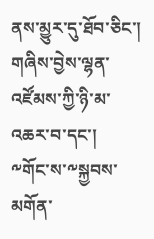ནས་མྱུར་དུ་ཐོབ་ཅིང་།
གཞིས་བྱེས་ལྷན་འཛོམས་ཀྱི་ཉི་མ་འཆར་བ་དང་།
༸གོང་ས་༸སྐྱབས་མགོན་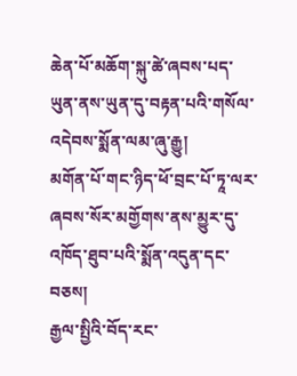ཆེན་པོ་མཆོག་སྐུ་ཚེ་ཞབས་པད་ཡུན་ནས་ཡུན་དུ་བརྟན་པའི་གསོལ་འདེབས་སྨོན་ལམ་ཞུ་རྒྱུ།
མགོན་པོ་གང་ཉིད་ཕོ་བྲང་པོ་ཏཱ་ལར་ཞབས་སོར་མགྱོགས་ནས་མྱུར་དུ་འཁོད་ཐུབ་པའི་སྨོན་འདུན་དང་བཅས།
རྒྱལ་སྤྱིའི་བོད་རང་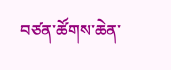བཙན་ཚོགས་ཆེན་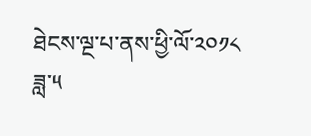ཐེངས་ལྔ་པ་ནས་ཕྱི་ལོ་༢༠༡༨
ཟླ་༥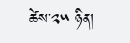ཚེས་༢༥ ཉིན།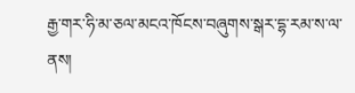རྒྱ་གར་ཧི་མ་ཅལ་མངའ་ཁོངས་བཞུགས་སྒར་དྷ་རམ་ས་ལ་ནས།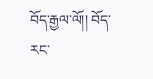བོད་རྒྱལ་ལོ།། བོད་རང་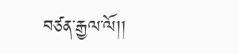བཙན་རྒྱལ་ལོ།།